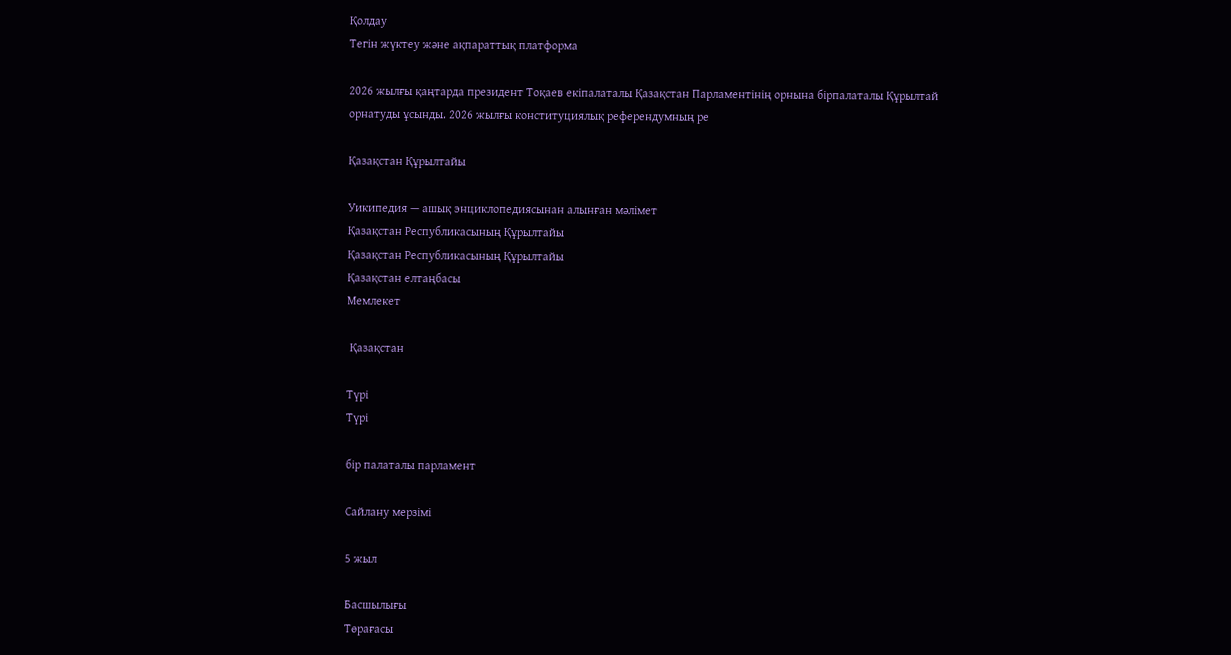Қолдау
Тегін жүктеу және ақпараттық платформа

2026 жылғы қаңтарда президент Тоқаев екіпалаталы Қазақстан Парламентінің орнына бірпалаталы Құрылтай орнатуды ұсынды. 2026 жылғы конституциялық референдумның ре

Қазақстан Құрылтайы

Уикипедия — ашық энциклопедиясынан алынған мәлімет
Қазақстан Республикасының Құрылтайы
Қазақстан Республикасының Құрылтайы
Қазақстан елтаңбасы
Мемлекет

 Қазақстан

Түрі
Түрі

бір палаталы парламент

Сайлану мерзімі

5 жыл

Басшылығы
Төрағасы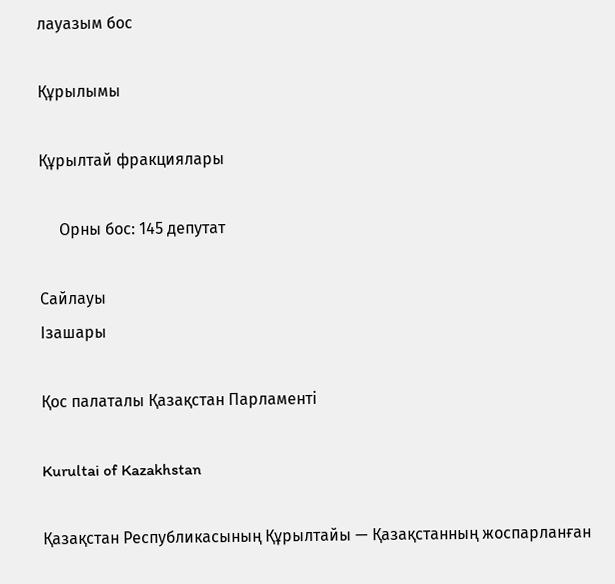лауазым бос

Құрылымы

Құрылтай фракциялары

     Орны бос: 145 депутат

Сайлауы
Ізашары

Қос палаталы Қазақстан Парламенті

Kurultai of Kazakhstan

Қазақстан Республикасының Құрылтайы — Қазақстанның жоспарланған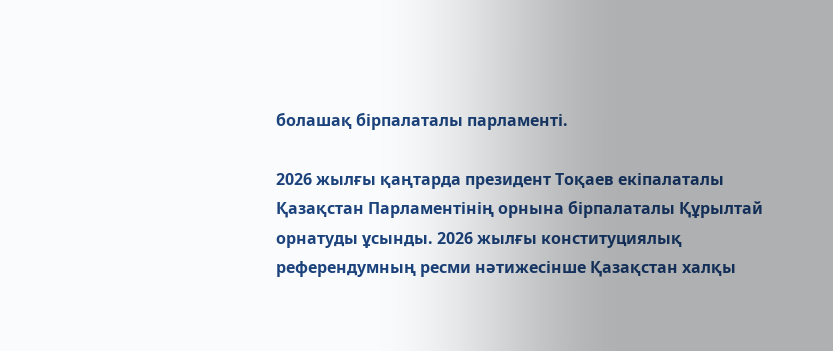болашақ бірпалаталы парламенті.

2026 жылғы қаңтарда президент Тоқаев екіпалаталы Қазақстан Парламентінің орнына бірпалаталы Құрылтай орнатуды ұсынды. 2026 жылғы конституциялық референдумның ресми нәтижесінше Қазақстан халқы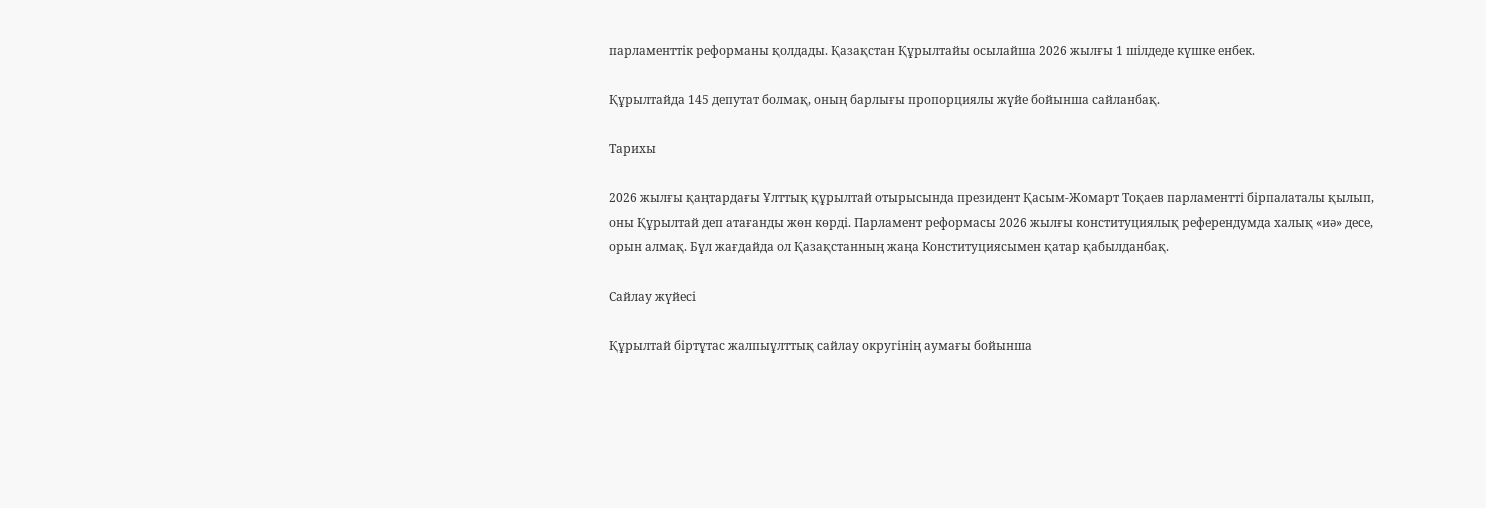парламенттік реформаны қолдады. Қазақстан Құрылтайы осылайша 2026 жылғы 1 шілдеде күшке енбек.

Құрылтайда 145 депутат болмақ, оның барлығы пропорциялы жүйе бойынша сайланбақ.

Тарихы

2026 жылғы қаңтардағы Ұлттық құрылтай отырысында президент Қасым-Жомарт Тоқаев парламентті бірпалаталы қылып, оны Құрылтай деп атағанды жөн көрді. Парламент реформасы 2026 жылғы конституциялық референдумда халық «иә» десе, орын алмақ. Бұл жағдайда ол Қазақстанның жаңа Конституциясымен қатар қабылданбақ.

Сайлау жүйесі

Құрылтай біртұтас жалпыұлттық сайлау округінің аумағы бойынша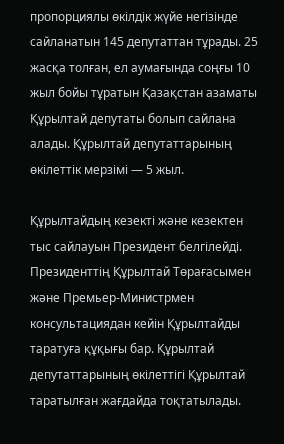пропорциялы өкілдік жүйе негізінде сайланатын 145 депутаттан тұрады. 25 жасқа толған, ел аумағында соңғы 10 жыл бойы тұратын Қазақстан азаматы Құрылтай депутаты болып сайлана алады. Құрылтай депутаттарының өкілеттік мерзімі — 5 жыл.

Құрылтайдың кезекті және кезектен тыс сайлауын Президент белгілейді. Президенттің Құрылтай Төрағасымен және Премьер-Министрмен консультациядан кейін Құрылтайды таратуға құқығы бар. Құрылтай депутаттарының өкілеттігі Құрылтай таратылған жағдайда тоқтатылады.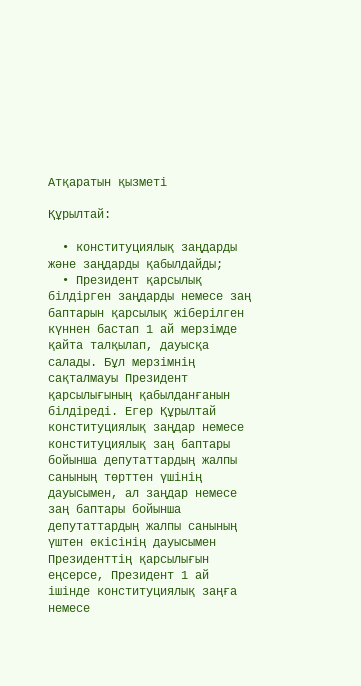Атқаратын қызметі

Құрылтай:

  • конституциялық заңдарды және заңдарды қабылдайды;
  • Президент қарсылық білдірген заңдарды немесе заң баптарын қарсылық жіберілген күннен бастап 1 ай мерзімде қайта талқылап, дауысқа салады. Бұл мерзімнің сақталмауы Президент қарсылығының қабылданғанын білдіреді. Егер Құрылтай конституциялық заңдар немесе конституциялық заң баптары бойынша депутаттардың жалпы санының төрттен үшінің дауысымен, ал заңдар немесе заң баптары бойынша депутаттардың жалпы санының үштен екісінің дауысымен Президенттің қарсылығын еңсерсе, Президент 1 ай ішінде конституциялық заңға немесе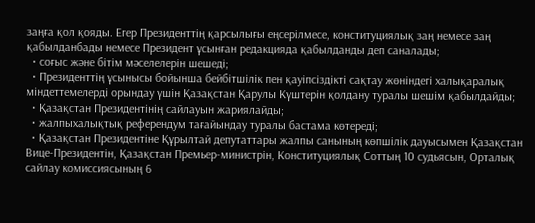заңға қол қояды. Егер Президенттің қарсылығы еңсерілмесе, конституциялық заң немесе заң қабылданбады немесе Президент ұсынған редакцияда қабылданды деп саналады;
  • соғыс және бітім мәселелерін шешеді;
  • Президенттің ұсынысы бойынша бейбітшілік пен қауіпсіздікті сақтау жөніндегі халықаралық міндеттемелерді орындау үшін Қазақстан Қарулы Күштерін қолдану туралы шешім қабылдайды;
  • Қазақстан Президентінің сайлауын жариялайды;
  • жалпыхалықтық референдум тағайындау туралы бастама көтереді;
  • Қазақстан Президентіне Құрылтай депутаттары жалпы санының көпшілік дауысымен Қазақстан Вице-Президентін, Қазақстан Премьер-министрін, Конституциялық Соттың 10 судьясын, Орталық сайлау комиссиясының 6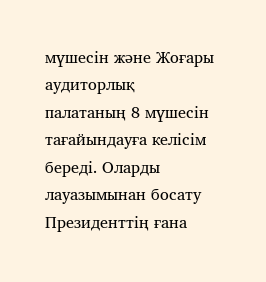мүшесін және Жоғары аудиторлық палатаның 8 мүшесін тағайындауға келісім береді. Оларды лауазымынан босату Президенттің ғана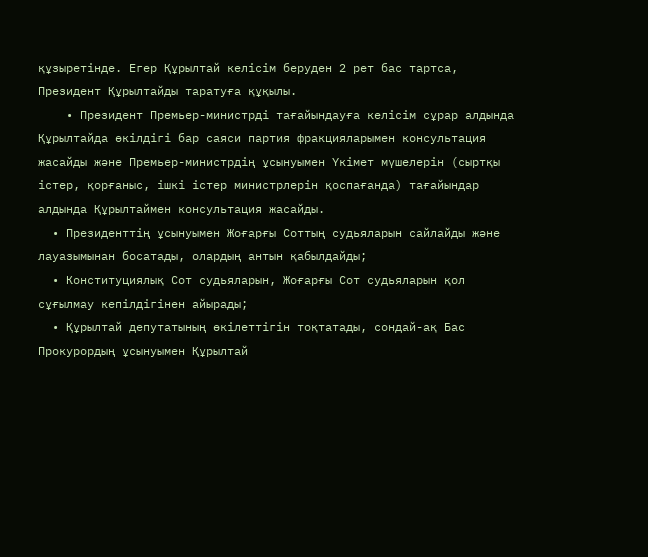құзыретінде. Егер Құрылтай келісім беруден 2 рет бас тартса, Президент Құрылтайды таратуға құқылы.
    • Президент Премьер-министрді тағайындауға келісім сұрар алдында Құрылтайда өкілдігі бар саяси партия фракцияларымен консультация жасайды және Премьер-министрдің ұсынуымен Үкімет мүшелерін (сыртқы істер, қорғаныс, ішкі істер министрлерін қоспағанда) тағайындар алдында Құрылтаймен консультация жасайды.
  • Президенттің ұсынуымен Жоғарғы Соттың судьяларын сайлайды және лауазымынан босатады, олардың антын қабылдайды;
  • Конституциялық Сот судьяларын, Жоғарғы Сот судьяларын қол сұғылмау кепілдігінен айырады;
  • Құрылтай депутатының өкілеттігін тоқтатады, сондай-ақ Бас Прокурордың ұсынуымен Құрылтай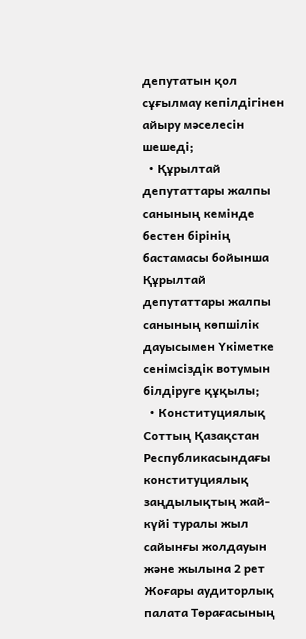депутатын қол сұғылмау кепілдігінен айыру мәселесін шешеді;
  • Құрылтай депутаттары жалпы санының кемінде бестен бірінің бастамасы бойынша Құрылтай депутаттары жалпы санының көпшілік дауысымен Үкіметке сенімсіздік вотумын білдіруге құқылы;
  • Конституциялық Соттың Қазақстан Республикасындағы конституциялық заңдылықтың жай-күйі туралы жыл сайынғы жолдауын және жылына 2 рет Жоғары аудиторлық палата Төрағасының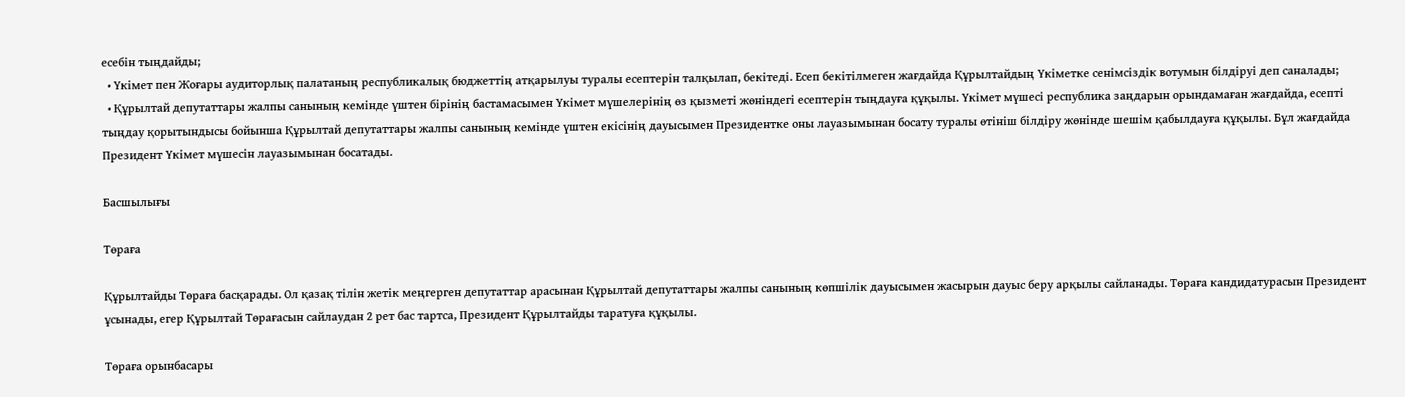есебін тыңдайды;
  • Үкімет пен Жоғары аудиторлық палатаның республикалық бюджеттің атқарылуы туралы есептерін талқылап, бекітеді. Есеп бекітілмеген жағдайда Құрылтайдың Үкіметке сенімсіздік вотумын білдіруі деп саналады;
  • Құрылтай депутаттары жалпы санының кемінде үштен бірінің бастамасымен Үкімет мүшелерінің өз қызметі жөніндегі есептерін тыңдауға құқылы. Үкімет мүшесі республика заңдарын орындамаған жағдайда, есепті тыңдау қорытындысы бойынша Құрылтай депутаттары жалпы санының кемінде үштен екісінің дауысымен Президентке оны лауазымынан босату туралы өтініш білдіру жөнінде шешім қабылдауға құқылы. Бұл жағдайда Президент Үкімет мүшесін лауазымынан босатады.

Басшылығы

Төраға

Құрылтайды Төраға басқарады. Ол қазақ тілін жетік меңгерген депутаттар арасынан Құрылтай депутаттары жалпы санының көпшілік дауысымен жасырын дауыс беру арқылы сайланады. Төраға кандидатурасын Президент ұсынады, егер Құрылтай Төрағасын сайлаудан 2 рет бас тартса, Президент Құрылтайды таратуға құқылы.

Төраға орынбасары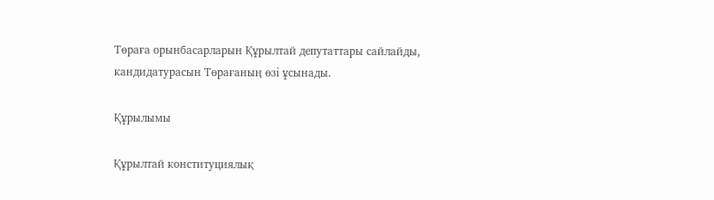Төраға орынбасарларын Құрылтай депутаттары сайлайды, кандидатурасын Төрағаның өзі ұсынады.

Құрылымы

Құрылтай конституциялық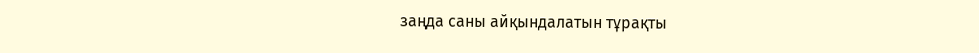заңда саны айқындалатын тұрақты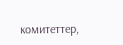комитеттер,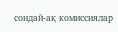сондай-ақ комиссиялар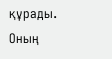құрады. Оның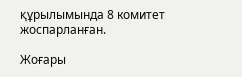құрылымында 8 комитет жоспарланған.

Жоғары